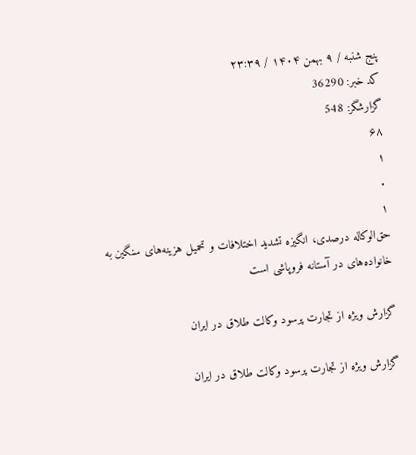پنج شنبه / ۹ بهمن ۱۴۰۴ / ۲۳:۳۹
کد خبر: 36290
گزارشگر: 548
۶۸
۱
۰
۱
حق‌الوکاله درصدی، انگیزه تشدید اختلافات و تحمیل هزینه‌های سنگین به خانواده‌های در آستانه فروپاشی است

گزارش ویژه از تجارت پرسود وکالت طلاق در ایران

گزارش ویژه از تجارت پرسود وکالت طلاق در ایران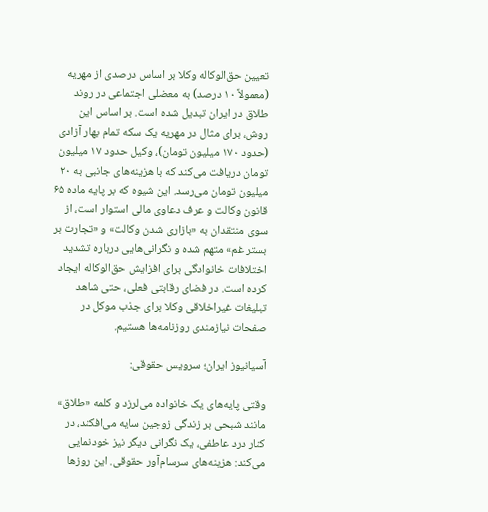تعیین حق‌الوکاله وکلا بر اساس درصدی از مهریه (معمولاً ۱۰ درصد) به معضلی اجتماعی در روند طلاق در ایران تبدیل شده است. بر اساس این روش، برای مثال در مهریه یک سکه تمام بهار آزادی (حدود ۱۷۰ میلیون تومان)، وکیل حدود ۱۷ میلیون تومان دریافت می‌کند که با هزینه‌های جانبی به ۲۰ میلیون تومان می‌رسد. این شیوه که بر پایه ماده ۶۵ قانون وکالت و عرف دعاوی مالی استوار است، از سوی منتقدان به «بازاری شدن وکالت» و «تجارت بر بستر غم» متهم شده و نگرانی‌هایی درباره تشدید اختلافات خانوادگی برای افزایش حق‌الوکاله ایجاد کرده است. در فضای رقابتی فعلی، حتی شاهد تبلیغات غیراخلاقی وکلا برای جذب موکل در صفحات نیازمندی روزنامه‌ها هستیم.

آسیانیوز ایران؛ سرویس حقوقی:

وقتی پایه‌های یک خانواده می‌لرزد و کلمه «طلاق» مانند شبحی بر زندگی زوجین سایه می‌افکند، در کنار درد عاطفی، یک نگرانی دیگر نیز خودنمایی می‌کند: هزینه‌های سرسام‌آور حقوقی. این روزها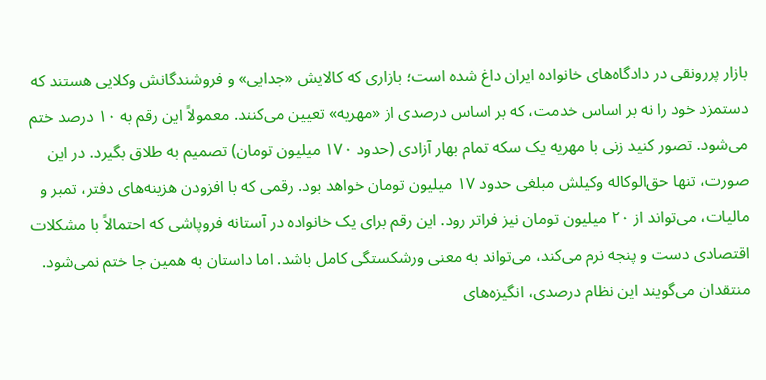بازار پررونقی در دادگاه‌های خانواده ایران داغ شده است؛ بازاری که کالایش «جدایی» و فروشندگانش وکلایی هستند که دستمزد خود را نه بر اساس خدمت، که بر اساس درصدی از «مهریه» تعیین می‌کنند. معمولاً این رقم به ۱۰ درصد ختم می‌شود. تصور کنید زنی با مهریه یک سکه تمام بهار آزادی (حدود ۱۷۰ میلیون تومان) تصمیم به طلاق بگیرد. در این صورت، تنها حق‌الوکاله وکیلش مبلغی حدود ۱۷ میلیون تومان خواهد بود. رقمی که با افزودن هزینه‌های دفتر، تمبر و مالیات، می‌تواند از ۲۰ میلیون تومان نیز فراتر رود. این رقم برای یک خانواده در آستانه فروپاشی که احتمالاً با مشکلات اقتصادی دست و پنجه نرم می‌کند، می‌تواند به معنی ورشکستگی کامل باشد. اما داستان به همین جا ختم نمی‌شود. منتقدان می‌گویند این نظام درصدی، انگیزه‌های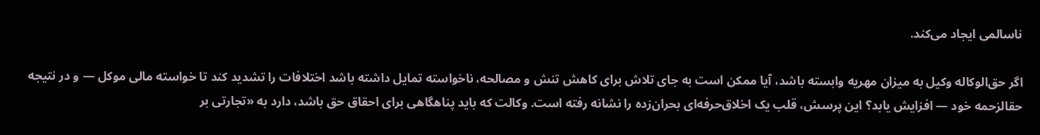ناسالمی ایجاد می‌کند.

اگر حق‌الوکاله وکیل به میزان مهریه وابسته باشد، آیا ممکن است به جای تلاش برای کاهش تنش و مصالحه، ناخواسته تمایل داشته باشد اختلافات را تشدید کند تا خواسته مالی موکل — و در نتیجه حقالزحمه خود — افزایش یابد؟ این پرسش، قلب یک اخلاق‌حرفه‌ای بحران‌زده را نشانه رفته است. وکالت که باید پناهگاهی برای احقاق حق باشد، دارد به «تجارتی بر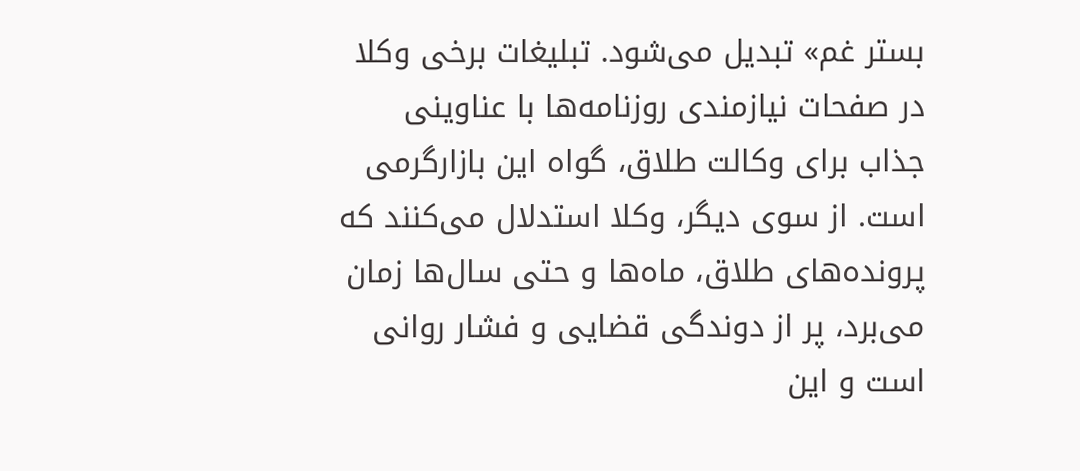بستر غم» تبدیل می‌شود. تبلیغات برخی وکلا در صفحات نیازمندی روزنامه‌ها با عناوینی جذاب برای وکالت طلاق، گواه این بازارگرمی است. از سوی دیگر، وکلا استدلال می‌کنند که پرونده‌های طلاق، ماه‌ها و حتی سال‌ها زمان می‌برد، پر از دوندگی قضایی و فشار روانی است و این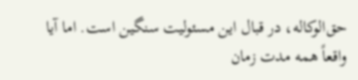حق‌الوکاله، در قبال این مسئولیت سنگین است. اما آیا واقعاً همه مدت زمان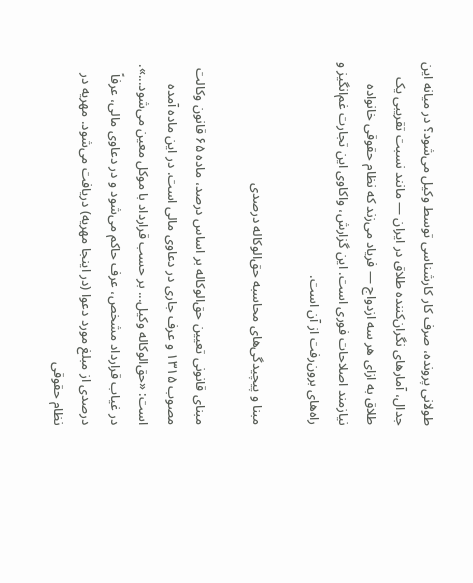طولانی پرونده، صرف کار کارشناسی توسط وکیل می‌شود؟ در میانه این جدال، آمارهای نگران‌کننده طلاق در ایران — مانند نسبت تقریبی یک طلاق به ازای هر سه ازدواج — فریاد می‌زند که نظام حقوقی خانواده نیازمند اصلاحات فوری است. این گزارش، واکاوی این تجارت غم‌انگیز و راه‌های برون‌رفت از آن است.

مبنا و پیچیدگی‌های محاسبه حق‌الوکاله درصدی

مبنای قانونی تعیین حق‌الوکاله بر اساس درصد، ماده ۶۵ قانون وکالت مصوب ۱۳۱۵ و عرف جاری در دعاوی مالی است. در این ماده آمده است: «حق‌الوکاله وکیل... بر حسب قرارداد با موکل معین می‌شود...». در غیاب قرارداد مشخص، عرف حاکم می‌شود و در دعاوی مالی، عرفاً درصدی از مبلغ مورد دعوا (در اینجا مهریه) دریافت می‌شود. مهریه در نظام حقوقی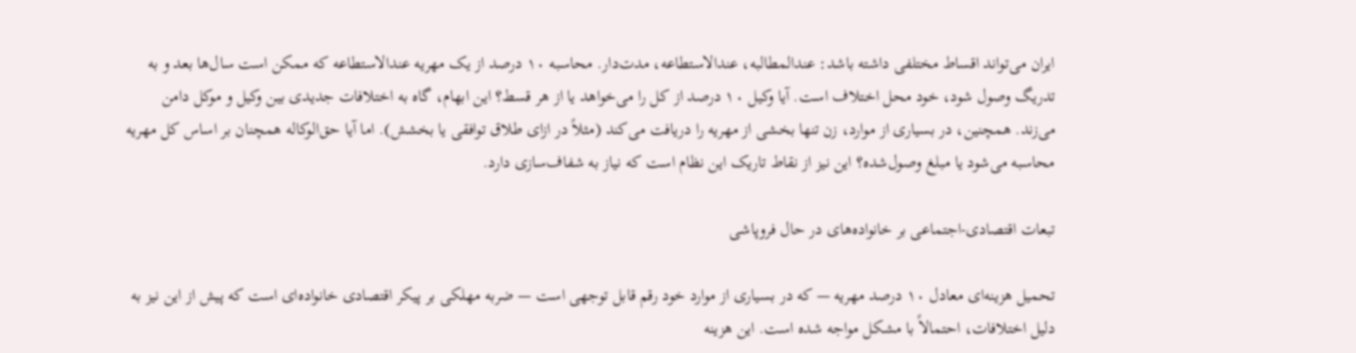ایران می‌تواند اقساط مختلفی داشته باشد: عندالمطالبه، عندالاستطاعه، مدت‌دار. محاسبه ۱۰ درصد از یک مهریه عندالاستطاعه که ممکن است سال‌ها بعد و به تدریگ وصول شود، خود محل اختلاف است. آیا وکیل ۱۰ درصد از کل را می‌خواهد یا از هر قسط؟ این ابهام، گاه به اختلافات جدیدی بین وکیل و موکل دامن می‌زند. همچنین، در بسیاری از موارد، زن تنها بخشی از مهریه را دریافت می‌کند (مثلاً در ازای طلاق توافقی یا بخشش). اما آیا حق‌الوکاله همچنان بر اساس کل مهریه محاسبه می‌شود یا مبلغ وصول‌شده؟ این نیز از نقاط تاریک این نظام است که نیاز به شفاف‌سازی دارد.

تبعات اقتصادی-اجتماعی بر خانواده‌های در حال فروپاشی

تحمیل هزینه‌ای معادل ۱۰ درصد مهریه — که در بسیاری از موارد خود رقم قابل توجهی است — ضربه مهلکی بر پیکر اقتصادی خانواده‌ای است که پیش از این نیز به دلیل اختلافات، احتمالاً با مشکل مواجه شده است. این هزینه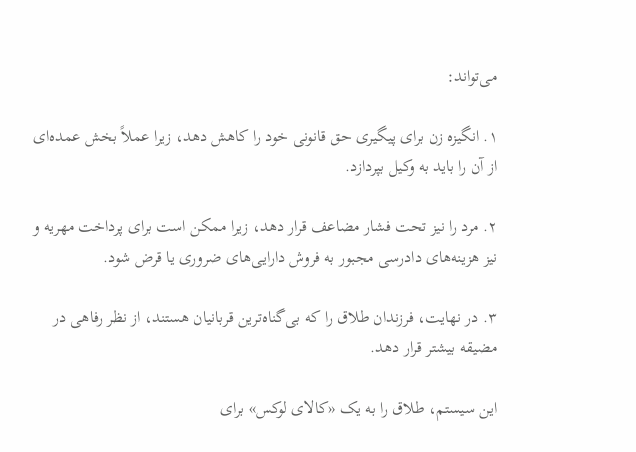می‌تواند:

۱. انگیزه زن برای پیگیری حق قانونی خود را کاهش دهد، زیرا عملاً بخش عمده‌ای از آن را باید به وکیل بپردازد.

۲. مرد را نیز تحت فشار مضاعف قرار دهد، زیرا ممکن است برای پرداخت مهریه و نیز هزینه‌های دادرسی مجبور به فروش دارایی‌های ضروری یا قرض شود.

۳. در نهایت، فرزندان طلاق را که بی‌گناه‌ترین قربانیان هستند، از نظر رفاهی در مضیقه بیشتر قرار دهد.

این سیستم، طلاق را به یک «کالای لوکس» برای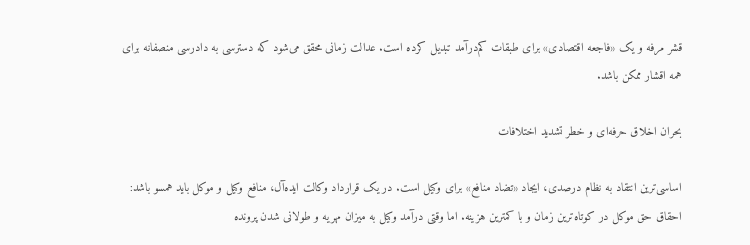قشر مرفه و یک «فاجعه اقتصادی» برای طبقات کم‌درآمد تبدیل کرده است. عدالت زمانی محقق می‌شود که دسترسی به دادرسی منصفانه برای همه اقشار ممکن باشد.

بحران اخلاق حرفه‌ای و خطر تشدید اختلافات

اساسی‌ترین انتقاد به نظام درصدی، ایجاد «تضاد منافع» برای وکیل است. در یک قرارداد وکالت ایده‌آل، منافع وکیل و موکل باید همسو باشد: احقاق حق موکل در کوتاه‌ترین زمان و با کمترین هزینه. اما وقتی درآمد وکیل به میزان مهریه و طولانی شدن پرونده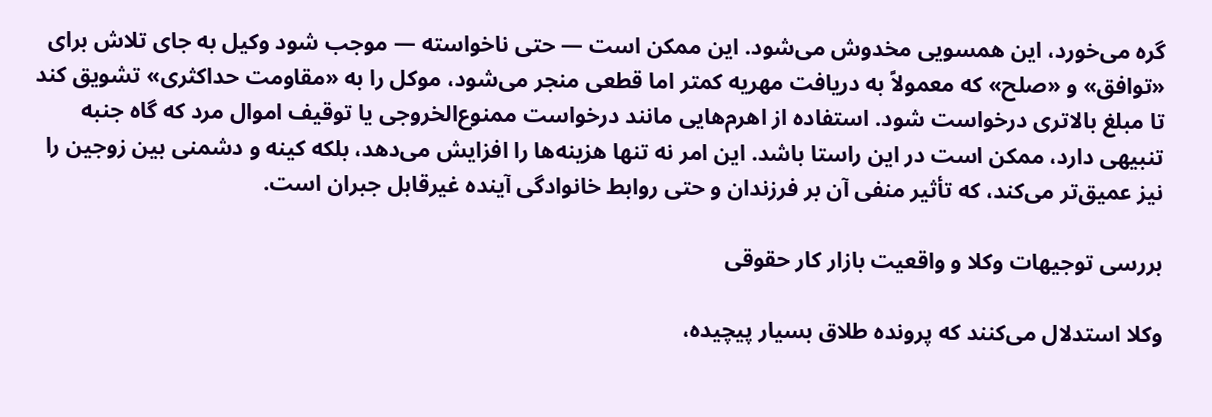گره می‌خورد، این همسویی مخدوش می‌شود. این ممکن است — حتی ناخواسته — موجب شود وکیل به جای تلاش برای «توافق» و «صلح» که معمولاً به دریافت مهریه کمتر اما قطعی منجر می‌شود، موکل را به «مقاومت حداکثری» تشویق کند تا مبلغ بالاتری درخواست شود. استفاده از اهرم‌هایی مانند درخواست ممنوع‌الخروجی یا توقیف اموال مرد که گاه جنبه تنبیهی دارد، ممکن است در این راستا باشد. این امر نه تنها هزینه‌ها را افزایش می‌دهد، بلکه کینه و دشمنی بین زوجین را نیز عمیق‌تر می‌کند، که تأثیر منفی آن بر فرزندان و حتی روابط خانوادگی آینده غیرقابل جبران است.

بررسی توجیهات وکلا و واقعیت بازار کار حقوقی

وکلا استدلال می‌کنند که پرونده طلاق بسیار پیچیده،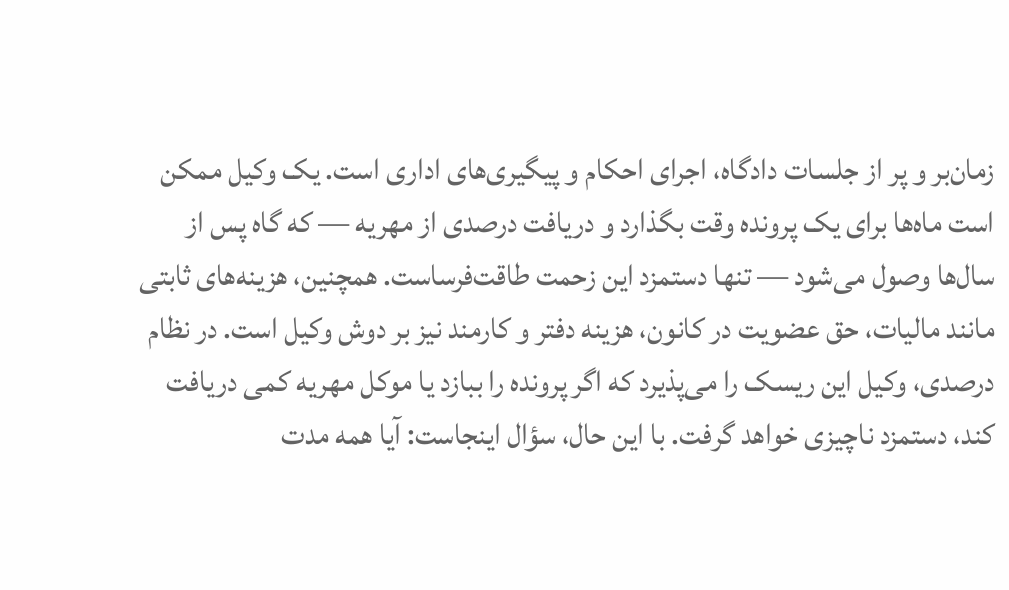زمان‌بر و پر از جلسات دادگاه، اجرای احکام و پیگیری‌های اداری است. یک وکیل ممکن است ماه‌ها برای یک پرونده وقت بگذارد و دریافت درصدی از مهریه — که گاه پس از سال‌ها وصول می‌شود — تنها دستمزد این زحمت طاقت‌فرساست. همچنین، هزینه‌های ثابتی مانند مالیات، حق عضویت در کانون، هزینه دفتر و کارمند نیز بر دوش وکیل است. در نظام درصدی، وکیل این ریسک را می‌پذیرد که اگر پرونده را ببازد یا موکل مهریه کمی دریافت کند، دستمزد ناچیزی خواهد گرفت. با این حال، سؤال اینجاست: آیا همه مدت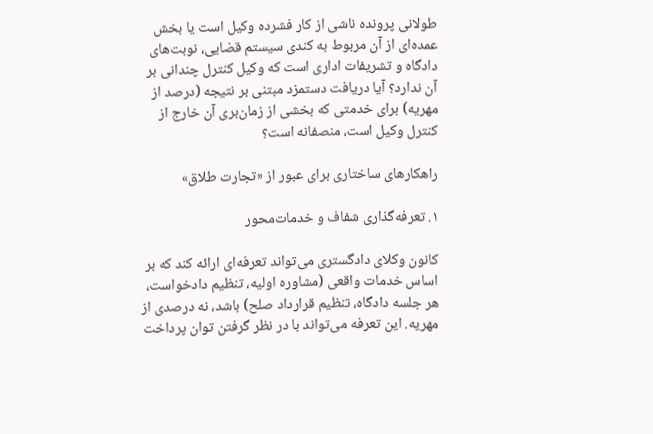طولانی پرونده ناشی از کار فشرده وکیل است یا بخش عمده‌ای از آن مربوط به کندی سیستم قضایی، نوبت‌های دادگاه و تشریفات اداری است که وکیل کنترل چندانی بر آن ندارد؟ آیا دریافت دستمزد مبتنی بر نتیجه (درصد از مهریه) برای خدمتی که بخشی از زمان‌بری آن خارج از کنترل وکیل است، منصفانه است؟

راهکارهای ساختاری برای عبور از «تجارت طلاق»

۱. تعرفه‌گذاری شفاف و خدمات‌محور

کانون وکلای دادگستری می‌تواند تعرفه‌ای ارائه کند که بر اساس خدمات واقعی (مشاوره اولیه، تنظیم دادخواست، هر جلسه دادگاه، تنظیم قرارداد صلح) باشد، نه درصدی از مهریه. این تعرفه می‌تواند با در نظر گرفتن توان پرداخت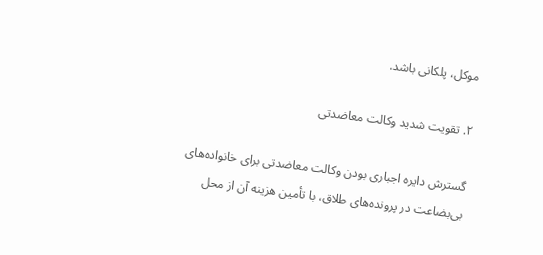موکل، پلکانی باشد.

۲. تقویت شدید وکالت معاضدتی

گسترش دایره اجباری بودن وکالت معاضدتی برای خانواده‌های بی‌بضاعت در پرونده‌های طلاق، با تأمین هزینه آن از محل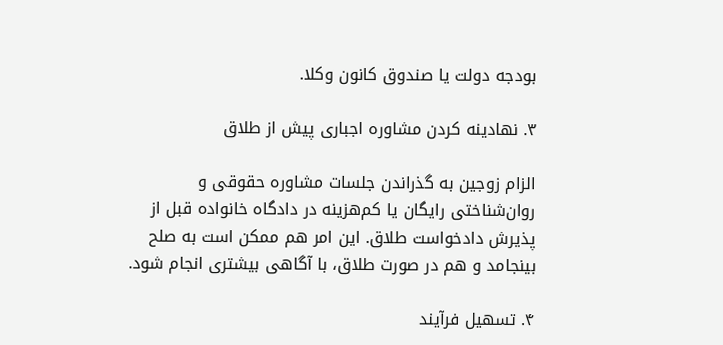بودجه دولت یا صندوق کانون وکلا.

۳. نهادینه کردن مشاوره اجباری پیش از طلاق

الزام زوجین به گذراندن جلسات مشاوره حقوقی و روان‌شناختی رایگان یا کم‌هزینه در دادگاه خانواده قبل از پذیرش دادخواست طلاق. این امر هم ممکن است به صلح بینجامد و هم در صورت طلاق، با آگاهی بیشتری انجام شود.

۴. تسهیل فرآیند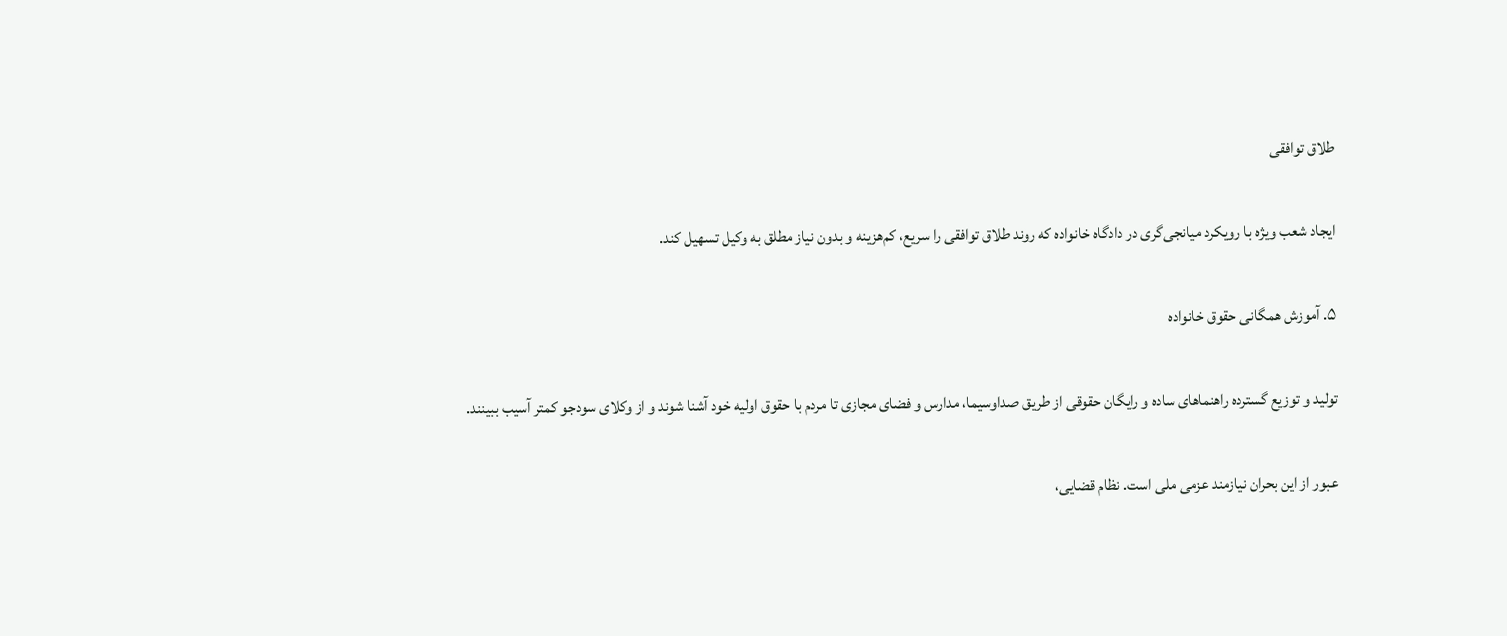طلاق توافقی

ایجاد شعب ویژه با رویکرد میانجی‌گری در دادگاه خانواده که روند طلاق توافقی را سریع، کم‌هزینه و بدون نیاز مطلق به وکیل تسهیل کند.

۵. آموزش همگانی حقوق خانواده

تولید و توزیع گسترده راهنماهای ساده و رایگان حقوقی از طریق صداوسیما، مدارس و فضای مجازی تا مردم با حقوق اولیه خود آشنا شوند و از وکلای سودجو کمتر آسیب ببینند.

عبور از این بحران نیازمند عزمی ملی است. نظام قضایی،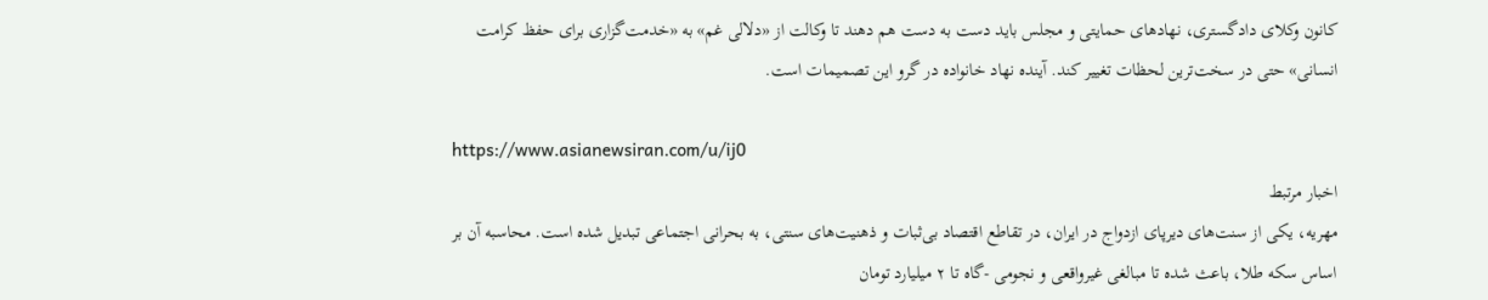کانون وکلای دادگستری، نهادهای حمایتی و مجلس باید دست به دست هم دهند تا وکالت از «دلالی غم» به «خدمت‌گزاری برای حفظ کرامت انسانی» حتی در سخت‌ترین لحظات تغییر کند. آینده نهاد خانواده در گرو این تصمیمات است.

https://www.asianewsiran.com/u/ij0
اخبار مرتبط
مهریه، یکی از سنت‌های دیرپای ازدواج در ایران، در تقاطع اقتصاد بی‌ثبات و ذهنیت‌های سنتی، به بحرانی اجتماعی تبدیل شده است. محاسبه آن بر اساس سکه طلا، باعث شده تا مبالغی غیرواقعی و نجومی -گاه تا ۲ میلیارد تومان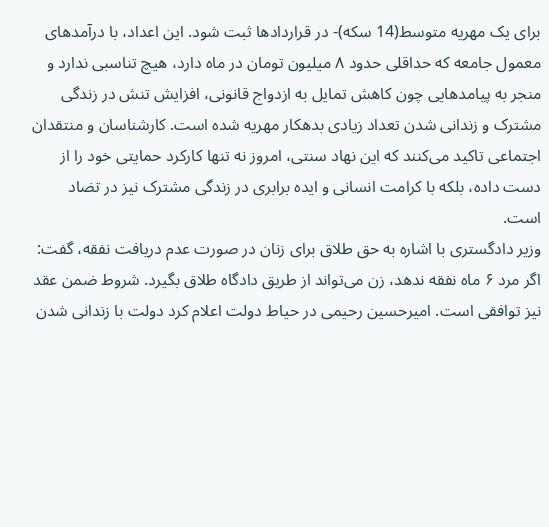برای یک مهریه متوسط(14 سکه)- در قراردادها ثبت شود. این اعداد، با درآمدهای معمول جامعه که حداقلی حدود ۸ میلیون تومان در ماه دارد، هیچ تناسبی ندارد و منجر به پیامدهایی چون کاهش تمایل به ازدواج قانونی، افزایش تنش در زندگی مشترک و زندانی شدن تعداد زیادی بدهکار مهریه شده است. کارشناسان و منتقدان اجتماعی تاکید می‌کنند که این نهاد سنتی، امروز نه تنها کارکرد حمایتی خود را از دست داده، بلکه با کرامت انسانی و ایده برابری در زندگی مشترک نیز در تضاد است.
وزیر دادگستری با اشاره به حق طلاق برای زنان در صورت عدم دریافت نفقه، گفت: اگر مرد ۶ ماه نفقه ندهد، زن می‌تواند از طریق دادگاه طلاق بگیرد. شروط ضمن عقد نیز توافقی است. امیرحسین رحیمی در حیاط دولت اعلام کرد دولت با زندانی شدن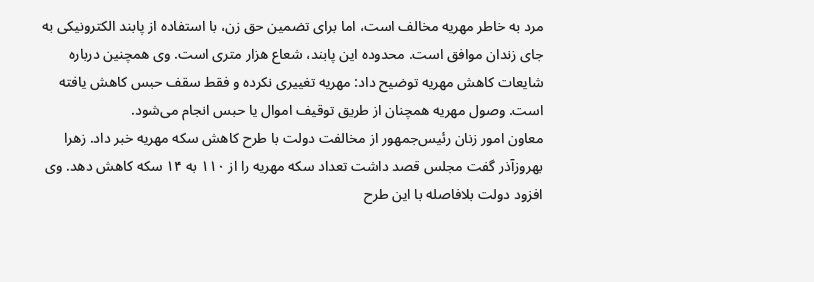مرد به خاطر مهریه مخالف است، اما برای تضمین حق زن، با استفاده از پابند الکترونیکی به جای زندان موافق است. محدوده این پابند، شعاع هزار متری است. وی همچنین درباره شایعات کاهش مهریه توضیح داد: مهریه تغییری نکرده و فقط سقف حبس کاهش یافته است. وصول مهریه همچنان از طریق توقیف اموال یا حبس انجام می‌شود.
معاون امور زنان رئیس‌جمهور از مخالفت دولت با طرح کاهش سکه مهریه خبر داد. زهرا بهروزآذر گفت مجلس قصد داشت تعداد سکه مهریه را از ۱۱۰ به ۱۴ سکه کاهش دهد. وی افزود دولت بلافاصله با این طرح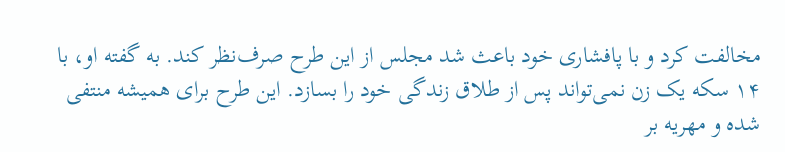مخالفت کرد و با پافشاری خود باعث شد مجلس از این طرح صرف‌نظر کند. به گفته او، با ۱۴ سکه یک زن نمی‌تواند پس از طلاق زندگی خود را بسازد. این طرح برای همیشه منتفی شده و مهریه بر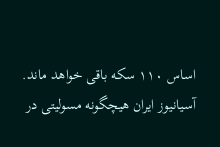اساس ۱۱۰ سکه باقی خواهد ماند.
آسیانیوز ایران هیچگونه مسولیتی در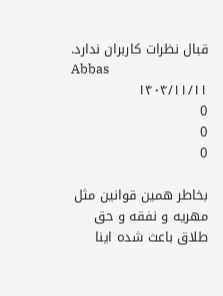قبال نظرات کاربران ندارد.
Abbas
۱۴۰۴/۱۱/۱۱
0
0
0

بخاطر همین قوانین مثل مهریه و نفقه و حق طلاق باعث شده اینا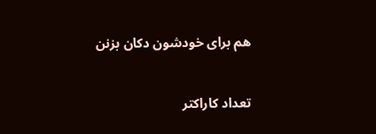هم برای خودشون دکان بزنن


تعداد کاراکتر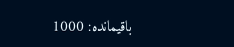باقیمانده: 1000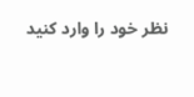نظر خود را وارد کنید